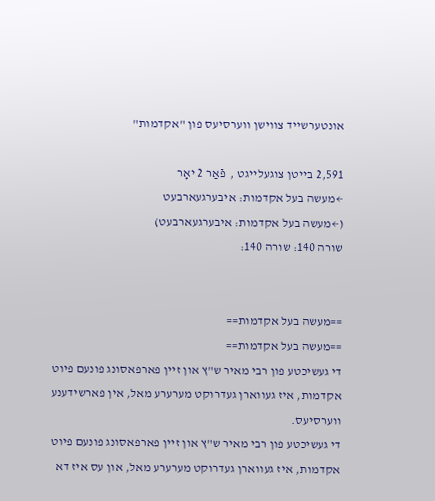אונטערשייד צווישן ווערסיעס פון "אקדמות"

2,591 בייטן צוגעלייגט ,  פֿאַר 2 יאָר
←מעשה בעל אקדמות: איבערגעארבעט
(←מעשה בעל אקדמות: איבערגעארבעט)
שורה 140: שורה 140:


==מעשה בעל אקדמות==
==מעשה בעל אקדמות==
די געשיכטע פון רבי מאיר ש"ץ און זיין פארפאסונג פונעם פיוט אקדמות, איז געווארן געדרוקט מערערע מאל, אין פארשידענע ווערסיעס.
די געשיכטע פון רבי מאיר ש"ץ און זיין פארפאסונג פונעם פיוט אקדמות, איז געווארן געדרוקט מערערע מאל, און עס איז דא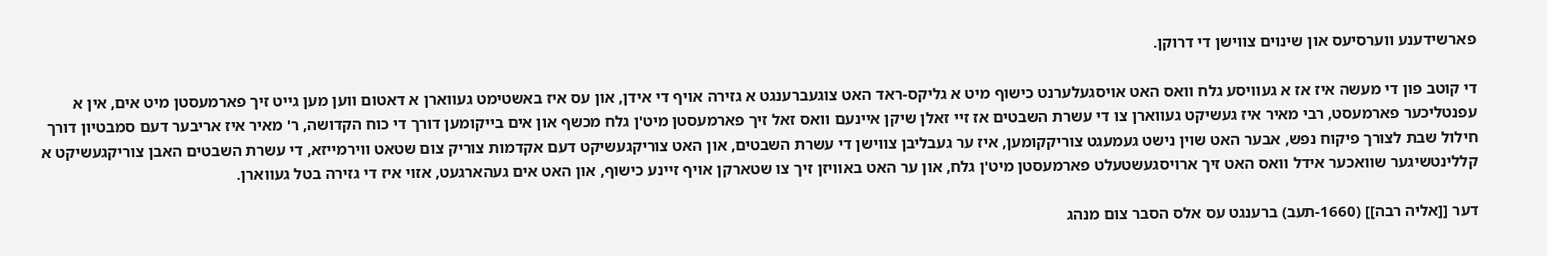פארשידענע ווערסיעס און שינוים צווישן די דרוקן.

די קוטב פון די מעשה איז אז א געוויסע גלח וואס האט אויסגעלערנט כישוף מיט א גליקס-ראד האט צוגעברענגט א גזירה אויף די אידן, און עס איז באשטימט געווארן א דאטום ווען מען גייט זיך פארמעסטן מיט אים, אין א עפנטליכער פארמעסט, רבי מאיר איז געשיקט געווארן צו די עשרת השבטים אז זיי זאלן שיקן איינעם וואס זאל זיך פארמעסטן מיט'ן גלח מכשף און אים בייקומען דורך די כוח הקדושה, ר' מאיר איז אריבער דעם סמבטיון דורך חילול שבת לצורך פיקוח נפש, אבער האט שוין נישט געמעגט צוריקקומען, איז ער געבליבן צווישן די עשרת השבטים, און האט צוריקגעשיקט דעם אקדמות צוריק צום שטאט ווירמייזא, די עשרת השבטים האבן צוריקגעשיקט א קללינטשיגער שוואכער אידל וואס האט זיך ארויסגעשטעלט פארמעסטן מיט'ן גלח, און ער האט באוויזן זיך צו שטארקן אויף זיינע כישוף, און האט אים געהארגעט, אזוי איז די גזירה בטל געווארן.

דער [[אליה רבה]] (1660-תעב) ברענגט עס אלס הסבר צום מנהג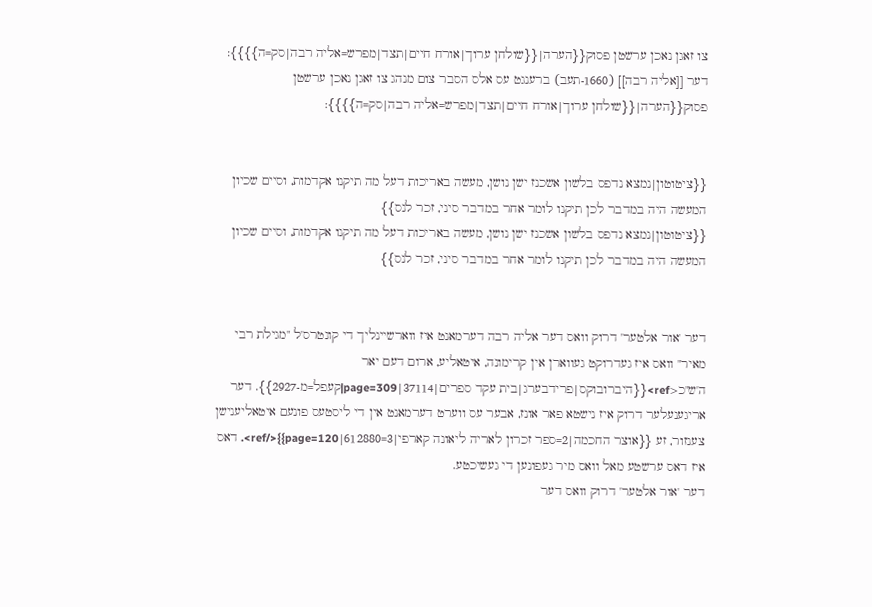צו זאגן נאכן ערשטן פסוק{{הערה|{{שולחן ערוך|אורח חיים|תצד|מפרש=אליה רבה|סק=ה}}}}:
דער [[אליה רבה]] (1660-תעב) ברענגט עס אלס הסבר צום מנהג צו זאגן נאכן ערשטן פסוק{{הערה|{{שולחן ערוך|אורח חיים|תצד|מפרש=אליה רבה|סק=ה}}}}:


{{ציטוטון|נמצא נדפס בלשון אשכנז ישן נושן, מעשה באריכות דעל מה תיקנו אקדמות, וסיים שכיון המעשה היה במדבר לכן תיקנו לומר אחר במדבר סיני, זכר לנס}}
{{ציטוטון|נמצא נדפס בלשון אשכנז ישן נושן, מעשה באריכות דעל מה תיקנו אקדמות, וסיים שכיון המעשה היה במדבר לכן תיקנו לומר אחר במדבר סיני, זכר לנס}}


דער 'אור אלטער' דרוק וואס דער אליה רבה דערמאנט איז ווארשיינליך די קונטרס'ל "מגילת רבי מאיר" וואס איז געדרוקט געווארן אין קרימונה, איטאליע, ארום דעם יאר ה'ש"כ<ref>{{היברובוקס|פרידבערג|בית עקד ספרים|37114|page=309|קעפל=מ-2927}}. דער אריגענעלער דרוק איז נישטא פאר אונז, אבער עס ווערט דערמאנט אין די ליסטעס פונעם איטאליענישן צענזור, זע {{אוצר החכמה|2=ספר זכרון לאריה ליאונה קארפי|3=612880|page=120}}</ref>. דאס איז דאס ערשטע מאל וואס מיר געפונען די געשיכטע.
דער 'אור אלטער' דרוק וואס דער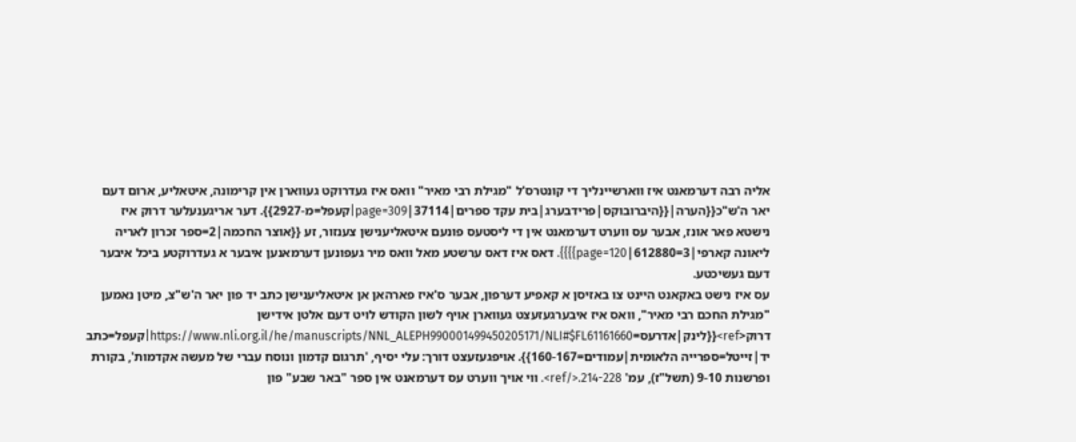אליה רבה דערמאנט איז ווארשיינליך די קונטרס'ל "מגילת רבי מאיר" וואס איז געדרוקט געווארן אין קרימונה, איטאליע, ארום דעם יאר ה'ש"כ{{הערה|{{היברובוקס|פרידבערג|בית עקד ספרים|37114|page=309|קעפל=מ-2927}}. דער אריגענעלער דרוק איז נישטא פאר אונז, אבער עס ווערט דערמאנט אין די ליסטעס פונעם איטאליענישן צענזור, זע {{אוצר החכמה|2=ספר זכרון לאריה ליאונה קארפי|3=612880|page=120}}}}. דאס איז דאס ערשטע מאל וואס מיר געפונען דערמאנען איבער א געדרוקטע ביכל איבער דעם געשיכטע.
עס איז נישט באקאנט היינט צו באזיסן א קאפיע דערפון, אבער ס'איז פארהאן אן איטאליענישן כתב יד פון יאר ה'ש"צ, מיטן נאמען "מגילת החכם רבי מאיר", וואס איז איבערגעזעצט געווארן אויף לשון הקודש לויט דעם אלטן אידישן דרוק<ref>{{לינק|אדרעס=https://www.nli.org.il/he/manuscripts/NNL_ALEPH990001499450205171/NLI#$FL61161660|קעפל=כתב יד|זייטל=ספרייה הלאומית|עמודים=160-167}}. אויפגעזעצט דורך: עלי יסיף, 'תרגום קדמון ונוסח עברי של מעשה אקדמות', בקורת ופרשנות 9-10 (תשל"ז), עמ' 214-228.</ref>. ווי אויך ווערט עס דערמאנט אין ספר "באר שבע" פון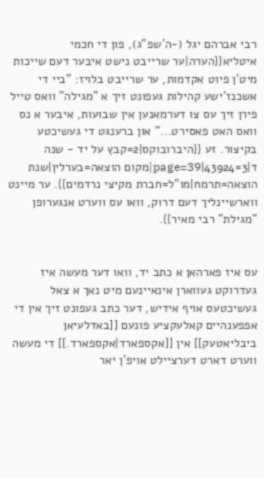רבי אברהם יגל (-ה'שפ"ג), פון די חכמי איטליא{{הערה|ער שרייבט נישט איבער דעם שייכות מיט'ן פיוט אקדמות, ער שרייבט בלויז: "ביי די אשכנז'ישע קהילות געפונט זיך א "מגילה" וואס טייל פירן זיך עס צו דערמאנען אין שבועות, איבער א נס וואס האט פאסירט..." און ברענגט די געשיכטע בקיצור. זע {{היברובוקס|2=קבץ על יד - שנה ד|3=43924|page=39|מקום הוצאה=בערלין|שנת הוצאה=תרמח|מו"ל=חברת מקיצי נרדמים}}. ער מיינט ווארשיינליך דעם דרוק, וואו עס ווערט אנגערופן "מגילת" רבי מאיר}}.


עס איז פארהאן א כתב יד, וואו דער מעשה איז געדרוקט געווארן אינאיינעם מיט נאך א צאל געשיכטעס אויף אידיש, דער כתב געפונט זיך אין די אפפענהיים קאלעקציע פונעם [[באדלעיאן ביבליאטעק]] אין [[אקספארד|אקספארד.]] די מעשה ווערט דארט דערציילט אויפ'ן יאר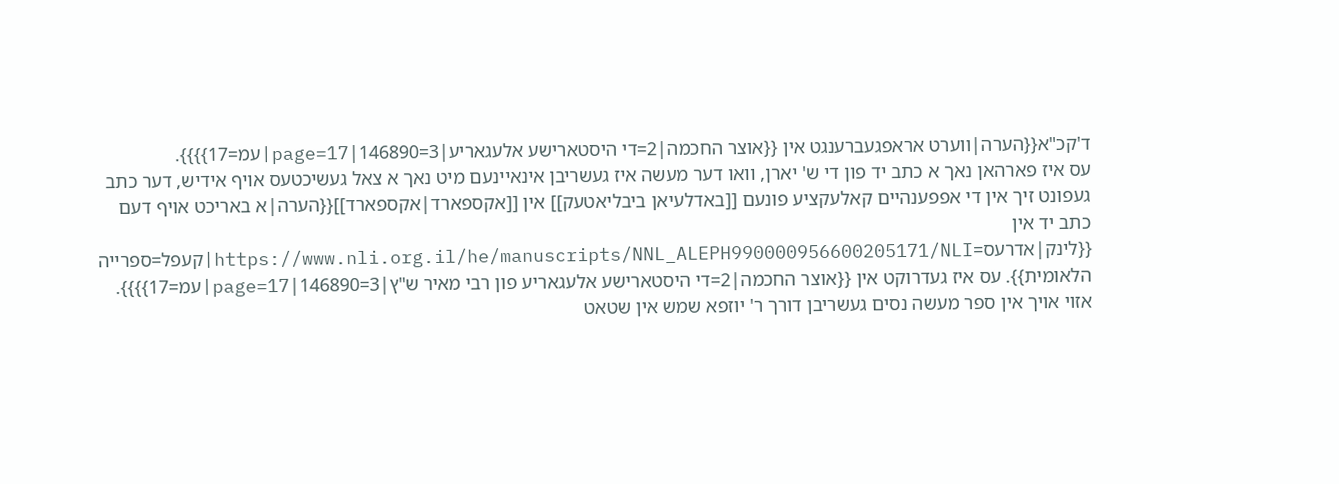ד'קכ"א{{הערה|ווערט אראפגעברענגט אין {{אוצר החכמה|2=די היסטארישע אלעגאריע|3=146890|page=17|עמ=17}}}}.
עס איז פארהאן נאך א כתב יד פון די ש' יארן, וואו דער מעשה איז געשריבן אינאיינעם מיט נאך א צאל געשיכטעס אויף אידיש, דער כתב געפונט זיך אין די אפפענהיים קאלעקציע פונעם [[באדלעיאן ביבליאטעק]] אין [[אקספארד|אקספארד]]{{הערה|א באריכט אויף דעם כתב יד אין {{לינק|אדרעס=https://www.nli.org.il/he/manuscripts/NNL_ALEPH990000956600205171/NLI|קעפל=ספרייה הלאומית}}. עס איז געדרוקט אין {{אוצר החכמה|2=די היסטארישע אלעגאריע פון רבי מאיר ש"ץ|3=146890|page=17|עמ=17}}}}. אזוי אויך אין ספר מעשה נסים געשריבן דורך ר' יוזפא שמש אין שטאט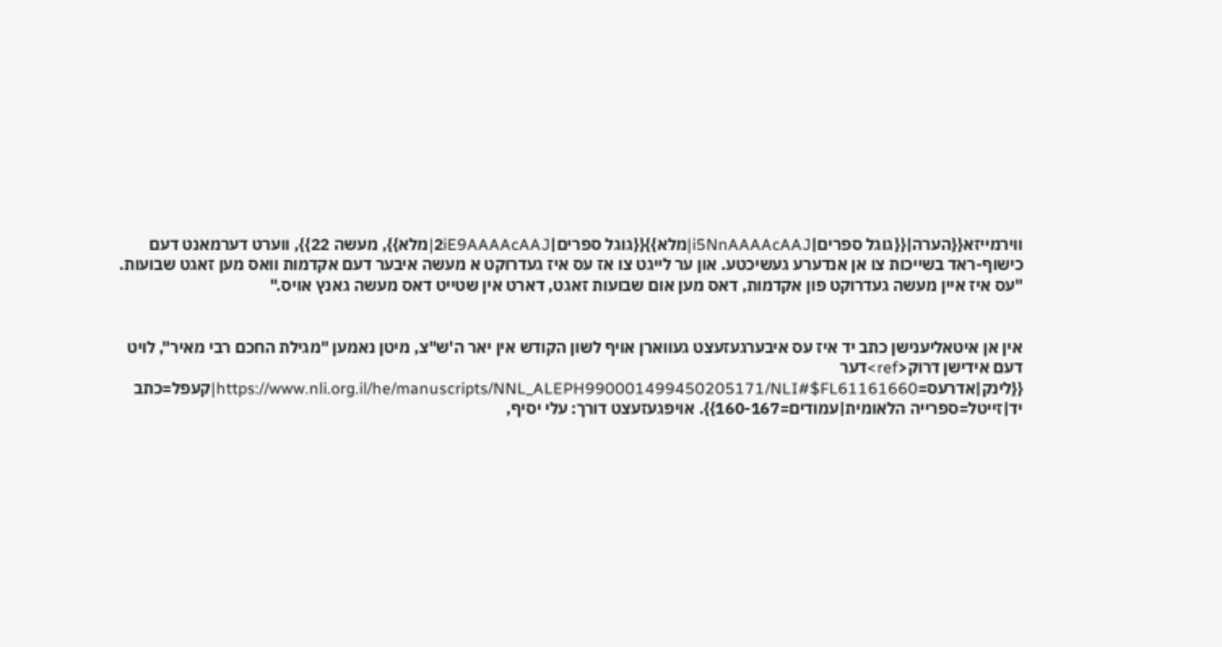ווירמייזא{{הערה|{{גוגל ספרים|i5NnAAAAcAAJ|מלא}}{{גוגל ספרים|2iE9AAAAcAAJ|מלא}}, מעשה 22}}, ווערט דערמאנט דעם כישוף-ראד בשייכות צו אן אנדערע געשיכטע. און ער לייגט צו אז עס איז געדרוקט א מעשה איבער דעם אקדמות וואס מען זאגט שבועות. "עס איז איין מעשה געדרוקט פון אקדמות, דאס מען אום שבועות זאגט, דארט אין שטייט דאס מעשה גאנץ אויס."


אין אן איטאליענישן כתב יד איז עס איבערגעזעצט געווארן אויף לשון הקודש אין יאר ה'ש"צ, מיטן נאמען "מגילת החכם רבי מאיר", לויט דעם אידישן דרוק<ref>דער {{לינק|אדרעס=https://www.nli.org.il/he/manuscripts/NNL_ALEPH990001499450205171/NLI#$FL61161660|קעפל=כתב יד|זייטל=ספרייה הלאומית|עמודים=160-167}}. אויפגעזעצט דורך: עלי יסיף,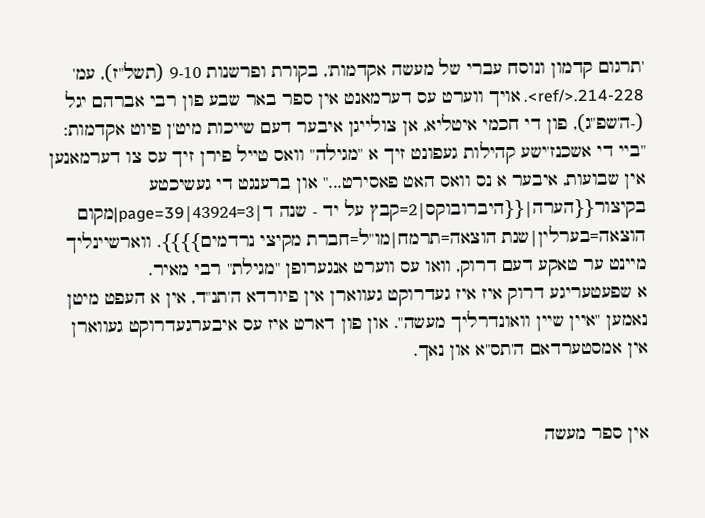'תרגום קדמון ונוסח עברי של מעשה אקדמות', בקורת ופרשנות 9-10 (תשל"ז), עמ' 214-228.</ref>. אויך ווערט עס דערמאנט אין ספר באר שבע פון רבי אברהם יגל (-ה'שפ"ג), פון די חכמי איטליא, אן צולייגן איבער דעם שייכות מיט'ן פיוט אקדמות: "ביי די אשכנז'ישע קהילות געפונט זיך א "מגילה" וואס טייל פירן זיך עס צו דערמאנען אין שבועות, איבער א נס וואס האט פאסירט..." און ברענגט די געשיכטע בקיצור{{הערה|{{היברובוקס|2=קבץ על יד - שנה ד|3=43924|page=39|מקום הוצאה=בערלין|שנת הוצאה=תרמח|מו"ל=חברת מקיצי נרדמים}}}}. ווארשיינליך מיינט ער טאקע דעם דרוק, וואו עס ווערט אנגערופן "מגילת" רבי מאיר.
א שפעטעריגע דרוק איז איז געדרוקט געווארן אין פיורדא ה'תנ"ד, אין א העפט מיטן נאמען "איין שיין וואונדרליך מעשה". און פון דארט איז עס איבערגעדרוקט געווארן אין אמסטערדאם ה'תס"א און נאך.


אין ספר מעשה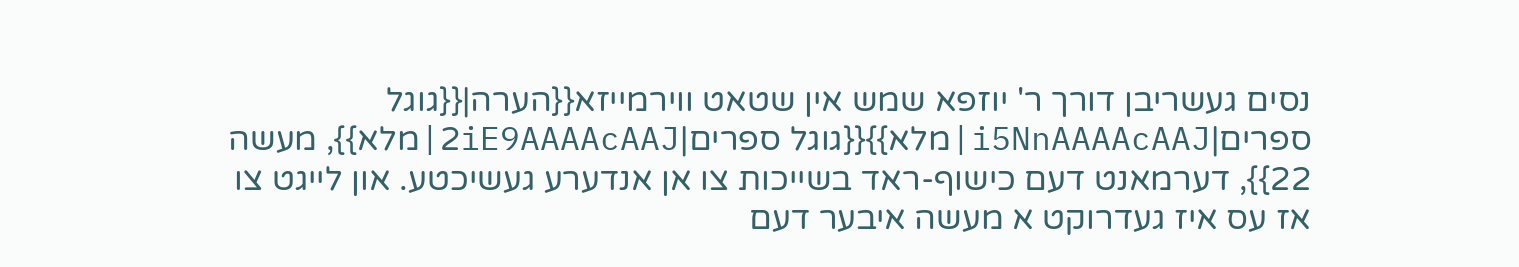נסים געשריבן דורך ר' יוזפא שמש אין שטאט ווירמייזא{{הערה|{{גוגל ספרים|i5NnAAAAcAAJ|מלא}}{{גוגל ספרים|2iE9AAAAcAAJ|מלא}}, מעשה 22}}, דערמאנט דעם כישוף-ראד בשייכות צו אן אנדערע געשיכטע. און לייגט צו אז עס איז געדרוקט א מעשה איבער דעם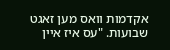אקדמות וואס מען זאגט שבועות. "עס איז איין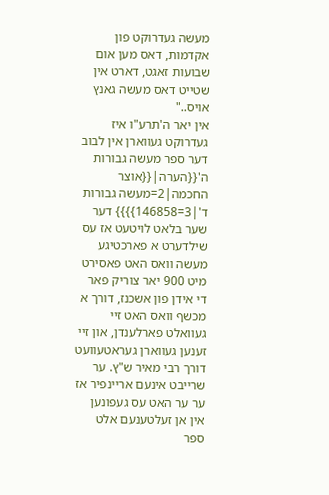מעשה געדרוקט פון אקדמות, דאס מען אום שבועות זאגט, דארט אין שטייט דאס מעשה גאנץ אויס.."
אין יאר ה'תרע"ו איז געדרוקט געווארן אין לבוב דער ספר מעשה גבורות ה'{{הערה|{{אוצר החכמה|2=מעשה גבורות ד'|3=146858}}}} דער שער בלאט לויטעט אז עס שילדערט א פארכטיגע מעשה וואס האט פאסירט מיט 900 יאר צוריק פאר די אידן פון אשכנז, דורך א מכשף וואס האט זיי געוואלט פארלענדן, און זיי זענען געווארן געראטעוועט דורך רבי מאיר ש"ץ. ער שרייבט אינעם אריינפיר אז ער ער האט עס געפונען אין אן זעלטענעם אלט ספר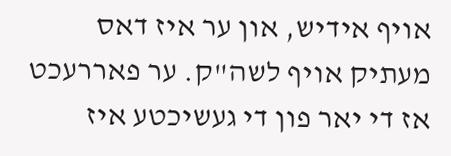אויף אידיש, און ער איז דאס מעתיק אויף לשה"ק. ער פאררעכט אז די יאר פון די געשיכטע איז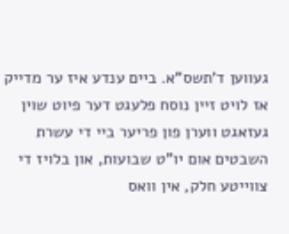געווען ד'תשס"א. ביים ענדע איז ער מדייק אז לויט זיין נוסח פלעגט דער פיוט שוין געזאגט ווערן פון פריער ביי די עשרת השבטים אום יו"ט שבועות, און בלויז די צווייטע חלק, אין וואס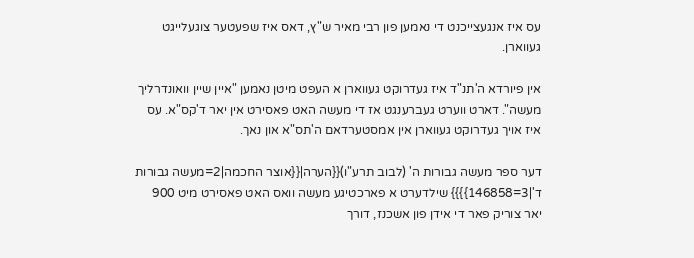עס איז אנגעצייכנט די נאמען פון רבי מאיר ש"ץ, דאס איז שפעטער צוגעלייגט געווארן.

אין פיורדא ה'תנ"ד איז געדרוקט געווארן א העפט מיטן נאמען "איין שיין וואונדרליך מעשה". דארט ווערט געברענגט אז די מעשה האט פאסירט אין יאר ד'קס"א. עס איז אויך געדרוקט געווארן אין אמסטערדאם ה'תס"א און נאך.

דער ספר מעשה גבורות ה' (לבוב תרע"ו){{הערה|{{אוצר החכמה|2=מעשה גבורות ד'|3=146858}}}} שילדערט א פארכטיגע מעשה וואס האט פאסירט מיט 900 יאר צוריק פאר די אידן פון אשכנז, דורך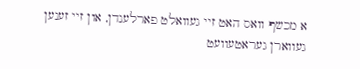א מכשף וואס האט זיי געוואלט פארלענדן, און זיי זענען געווארן געראטעוועט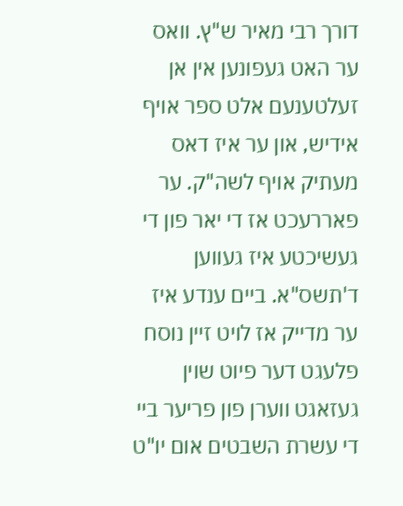דורך רבי מאיר ש"ץ. וואס ער האט געפונען אין אן זעלטענעם אלט ספר אויף אידיש, און ער איז דאס מעתיק אויף לשה"ק. ער פאררעכט אז די יאר פון די געשיכטע איז געווען ד'תשס"א. ביים ענדע איז ער מדייק אז לויט זיין נוסח פלעגט דער פיוט שוין געזאגט ווערן פון פריער ביי די עשרת השבטים אום יו"ט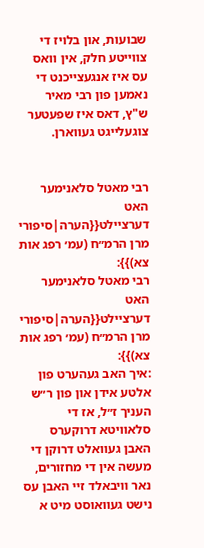שבועות, און בלויז די צווייטע חלק, אין וואס עס איז אנגעצייכנט די נאמען פון רבי מאיר ש"ץ, דאס איז שפעטער צוגעלייגט געווארן.


רבי מאטל סלאנימער האט דערציילט{{הערה|סיפורי מרן הרמ״ח (עמ׳ רפג אות צא)}}:
רבי מאטל סלאנימער האט דערציילט{{הערה|סיפורי מרן הרמ״ח (עמ׳ רפג אות צא)}}:
:איך האב געהערט פון אלטע אידן און פון ר״ש העניך ז״ל, אז די סלאוויטא דרוקערס האבן געוואלט דרוקן די מעשה אין די מחזורים, נאר וויבאלד זיי האבן עס נישט געוואוסט מיט א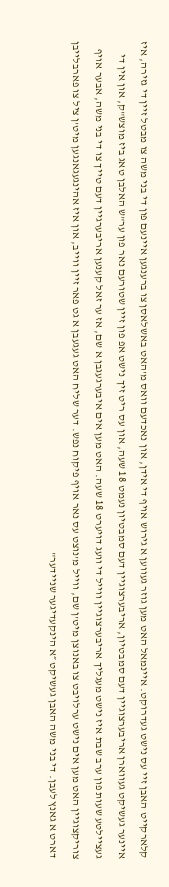קלארקייט האבן זיי עס נישט געדרוקט. איינמאל האט מען גוזר געווען א גירוש אויף די אידן, און נאכדעם וואס מ'האט באשלאסן צו ברענגען איינעם פון די בני משה צו מבטל זיין די גזירה, איז איינער געשיקט געווארן אריבערצוגיין דעם סמבטיון, אריבערצוגיין דעם סמבטיון נעמט 18 שעה, און עס ריט זיך נישט אפ פון זיין שטורעם נאר פון ער"ש האלבן טאג ביז מוצש"ק, און אין די געציילטע שעות פון ערב שבת איז נישט מעגליך אריבערצוגיין ווייל די וועג דויערט 18 שעה. האט מען אים איבערגעגבן א שם, אז ער זאל קענען אריבערגיין דעם טייך צו די בני משה, אבער אויף צוריקצוגיין האט מען אים נישט ערלויבט צו באנוצן מיט'ן שם, ווייל מ'נוצט עס נאר אויף פיקוח נפש. דער שליח האט געגעבן א גט פאר זיין ווייב, און איז אהינגעגאנגען מיט'ן ציל צו פארבלייבן דארט א גאנץ לעבן. די בני משה האבן געשיקט ״א הינקעדיגער שניידער"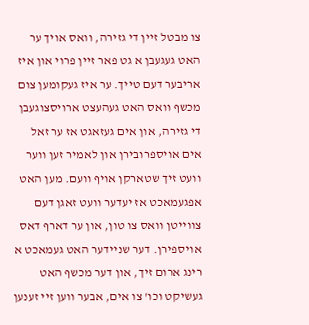צו מבטל זיין די גזירה, וואס אויך ער האט געגעבן א גט פאר זיין פרוי און איז אריבער דעם טייך. ער איז געקומען צום מכשף וואס האט געהעצט ארויסצוגעבן די גזירה, און אים געזאגט אז ער זאל אים אויספרובירן און לאמיר זען ווער וועט זיך שטארקן אויף וועם. מען האט אפגעמאכט אז יעדער וועט זאגן דעם צווייטן וואס צו טון, און ער דארף דאס אויספירן. דער שניידער האט געמאכט א רינג ארום זיך, און דער מכשף האט געשיקט וכו' צו אים, אבער ווען זיי זענען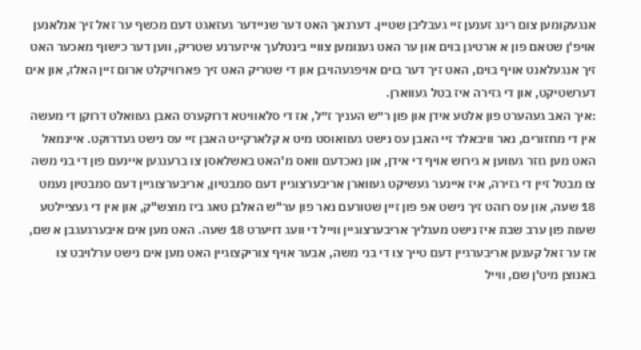אנגעקומען צום רינג זענען זיי געבליבן שטיין. דערנאך האט דער שניידער געזאגט דעם מכשף ער זאל זיך אנלאנען אויפ'ן שטאם פון א ארטיגן בוים און ער האט גענומען צוויי בינטלעך אייזערנע שטריק, ווען דער כישוף מאכער האט זיך אנגעלאנט אויף בוים, האט זיך דער בוים אויפגעהויבן און די שטריק האט זיך פארוויקלט ארום זיין האלז, און אים דערשטיקט, און די גזירה איז בטל געווארן.
:איך האב געהערט פון אלטע אידן און פון ר״ש העניך ז״ל, אז די סלאוויטא דרוקערס האבן געוואלט דרוקן די מעשה אין די מחזורים, נאר וויבאלד זיי האבן עס נישט געוואוסט מיט א קלארקייט האבן זיי עס נישט געדרוקט. איינמאל האט מען גוזר געווען א גירוש אויף די אידן, און נאכדעם וואס מ'האט באשלאסן צו ברענגען איינעם פון די בני משה צו מבטל זיין די גזירה, איז איינער געשיקט געווארן אריבערצוגיין דעם סמבטיון, אריבערצוגיין דעם סמבטיון נעמט 18 שעה, און עס רוהט זיך נישט אפ פון זיין שטורעם נאר פון ער"ש האלבן טאג ביז מוצש"ק, און אין די געציילטע שעות פון ערב שבת איז נישט מעגליך אריבערצוגיין ווייל די וועג דויערט 18 שעה. האט מען אים איבערגעגבן א שם, אז ער זאל קענען אריבערגיין דעם טייך צו די בני משה, אבער אויף צוריקצוגיין האט מען אים נישט ערלויבט צו באנוצן מיט'ן שם, ווייל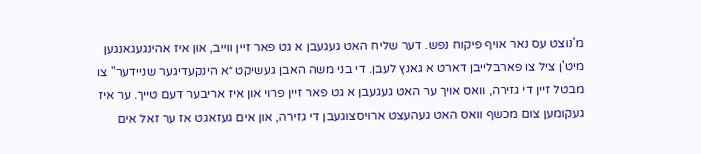מ'נוצט עס נאר אויף פיקוח נפש. דער שליח האט געגעבן א גט פאר זיין ווייב, און איז אהינגעגאנגען מיט'ן ציל צו פארבלייבן דארט א גאנץ לעבן. די בני משה האבן געשיקט ״א הינקעדיגער שניידער" צו מבטל זיין די גזירה, וואס אויך ער האט געגעבן א גט פאר זיין פרוי און איז אריבער דעם טייך. ער איז געקומען צום מכשף וואס האט געהעצט ארויסצוגעבן די גזירה, און אים געזאגט אז ער זאל אים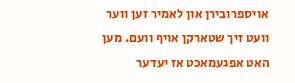אויספרובירן און לאמיר זען ווער וועט זיך שטארקן אויף וועם. מען האט אפגעמאכט אז יעדער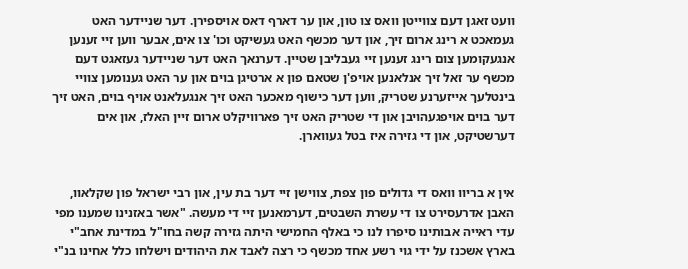וועט זאגן דעם צווייטן וואס צו טון, און ער דארף דאס אויספירן. דער שניידער האט געמאכט א רינג ארום זיך, און דער מכשף האט געשיקט וכו' צו אים, אבער ווען זיי זענען אנגעקומען צום רינג זענען זיי געבליבן שטיין. דערנאך האט דער שניידער געזאגט דעם מכשף ער זאל זיך אנלאנען אויפ'ן שטאם פון א ארטיגן בוים און ער האט גענומען צוויי בינטלעך אייזערנע שטריק, ווען דער כישוף מאכער האט זיך אנגעלאנט אויף בוים, האט זיך דער בוים אויפגעהויבן און די שטריק האט זיך פארוויקלט ארום זיין האלז, און אים דערשטיקט, און די גזירה איז בטל געווארן.


אין א בריוו וואס די גדולים פון צפת, צווישן זיי דער בת עין, און רבי ישראל פון שקלאוו, האבן אדרעסירט צו די עשרת השבטים, דערמאנען זיי די מעשה. "אשר באזנינו שמענו מפי עדי ראייה אבותינו סיפרו לנו כי באלף החמישי היתה גזירה קשה בחו"ל במדינת אחב"י בארץ אשכנז על ידי גוי רשע אחד מכשף כי רצה לאבד את היהודים וישלחו כלל אחינו בנ"י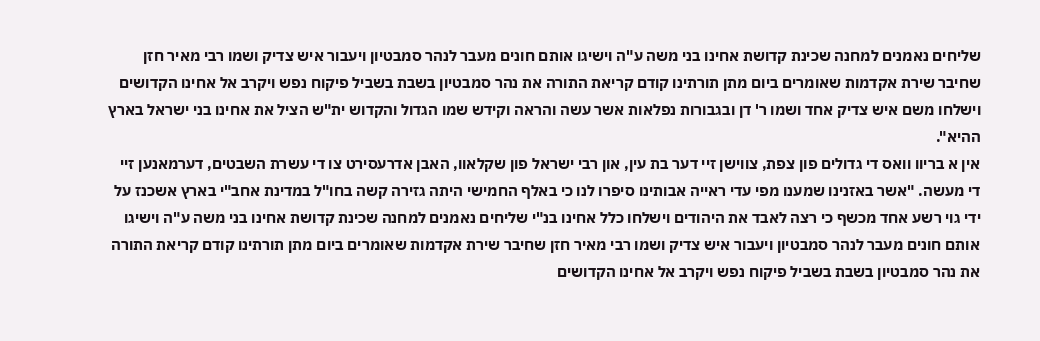שליחים נאמנים למחנה שכינת קדושת אחינו בני משה ע"ה וישיגו אותם חונים מעבר לנהר סמבטיון ויעבור איש צדיק ושמו רבי מאיר חזן שחיבר שירת אקדמות שאומרים ביום מתן תורתינו קודם קריאת התורה את נהר סמבטיון בשבת בשביל פיקוח נפש ויקרב אל אחינו הקדושים וישלחו משם איש צדיק אחד ושמו ר' דן ובגבורות נפלאות אשר עשה והראה וקידש שמו הגדול והקדוש ית"ש הציל את אחינו בני ישראל בארץ ההיא".
אין א בריוו וואס די גדולים פון צפת, צווישן זיי דער בת עין, און רבי ישראל פון שקלאוו, האבן אדרעסירט צו די עשרת השבטים, דערמאנען זיי די מעשה. "אשר באזנינו שמענו מפי עדי ראייה אבותינו סיפרו לנו כי באלף החמישי היתה גזירה קשה בחו"ל במדינת אחב"י בארץ אשכנז על ידי גוי רשע אחד מכשף כי רצה לאבד את היהודים וישלחו כלל אחינו בנ"י שליחים נאמנים למחנה שכינת קדושת אחינו בני משה ע"ה וישיגו אותם חונים מעבר לנהר סמבטיון ויעבור איש צדיק ושמו רבי מאיר חזן שחיבר שירת אקדמות שאומרים ביום מתן תורתינו קודם קריאת התורה את נהר סמבטיון בשבת בשביל פיקוח נפש ויקרב אל אחינו הקדושים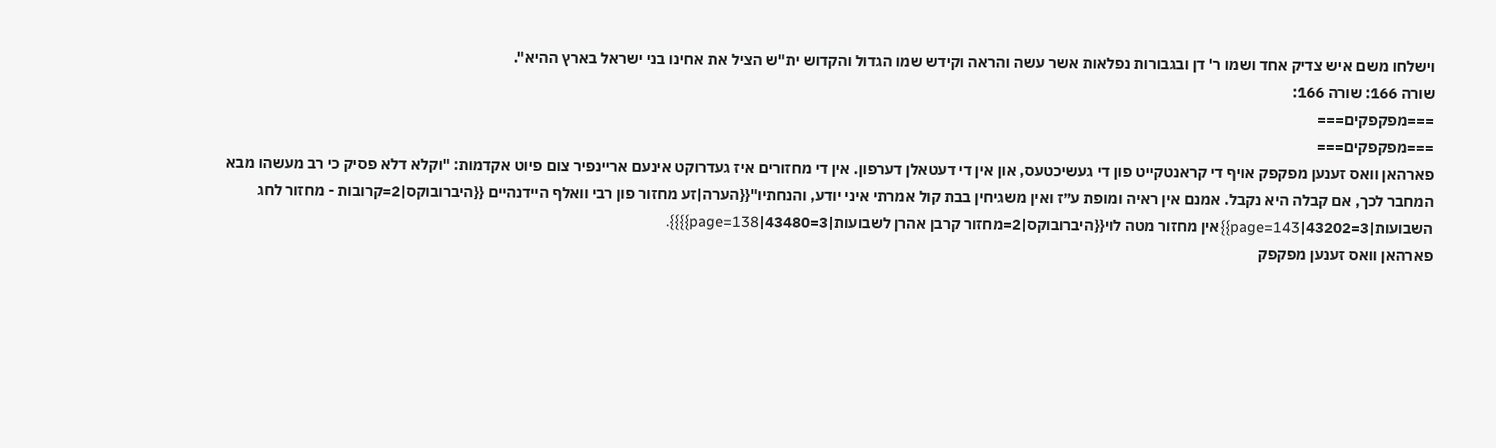וישלחו משם איש צדיק אחד ושמו ר' דן ובגבורות נפלאות אשר עשה והראה וקידש שמו הגדול והקדוש ית"ש הציל את אחינו בני ישראל בארץ ההיא".
שורה 166: שורה 166:
===מפקפקים===
===מפקפקים===
פארהאן וואס זענען מפקפק אויף די קראנטקייט פון די געשיכטעס, און אין די דעטאלן דערפון. אין די מחזורים איז געדרוקט אינעם אריינפיר צום פיוט אקדמות: "וקלא דלא פסיק כי רב מעשהו מבא המחבר לכך, אם קבלה היא נקבל. אמנם אין ראיה ומופת ע״ז ואין משגיחין בבת קול אמרתי איני יודע, והנחתיו"{{הערה|זע מחזור פון רבי וואלף היידנהיים {{היברובוקס|2=קרובות - מחזור לחג השבועות|3=43202|page=143}}אין מחזור מטה לוי{{היברובוקס|2=מחזור קרבן אהרן לשבועות|3=43480|page=138}}}}.
פארהאן וואס זענען מפקפק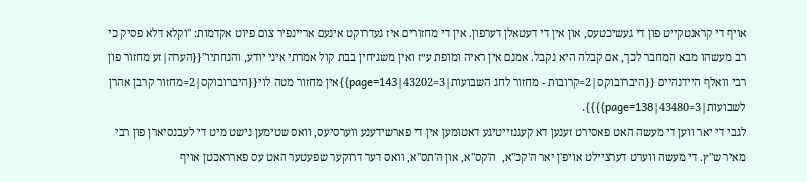אויף די קראנטקייט פון די געשיכטעס, און אין די דעטאלן דערפון. אין די מחזורים איז געדרוקט אינעם אריינפיר צום פיוט אקדמות: "וקלא דלא פסיק כי רב מעשהו מבא המחבר לכך, אם קבלה היא נקבל. אמנם אין ראיה ומופת ע״ז ואין משגיחין בבת קול אמרתי איני יודע, והנחתיו"{{הערה|זע מחזור פון רבי וואלף היידנהיים {{היברובוקס|2=קרובות - מחזור לחג השבועות|3=43202|page=143}}אין מחזור מטה לוי{{היברובוקס|2=מחזור קרבן אהרן לשבועות|3=43480|page=138}}}}.
לגבי די יאר ווען די מעשה האט פאסירט זענען דא קעגנזייטיגע דאטומען אין די פארשידענע ווערסיעס, וואס שטימען נישט מיט די לעבנסיארן פון רבי מאיר ש"ץ. די מעשה ווערט דערציילט אויפ'ן יאר ה'קכ"א,  ה'קס"א, און ה'תס"א, וואס דער דרוקער שפעטער האט עס פארראכטן אויף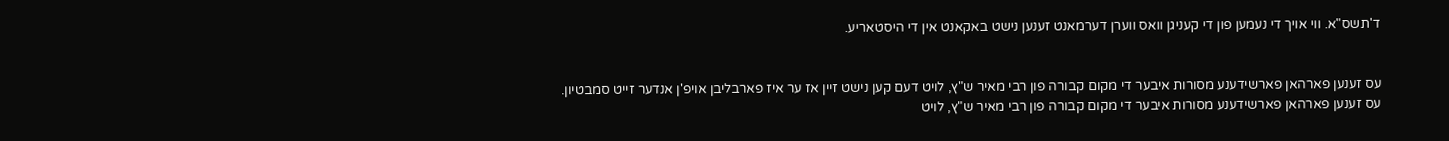ד'תשס"א. ווי אויך די נעמען פון די קעניגן וואס ווערן דערמאנט זענען נישט באקאנט אין די היסטאריע.


עס זענען פארהאן פארשידענע מסורות איבער די מקום קבורה פון רבי מאיר ש"ץ, לויט דעם קען נישט זיין אז ער איז פארבליבן אויפ'ן אנדער זייט סמבטיון.
עס זענען פארהאן פארשידענע מסורות איבער די מקום קבורה פון רבי מאיר ש"ץ, לויט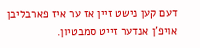דעם קען נישט זיין אז ער איז פארבליבן אויפ'ן אנדער זייט סמבטיון.